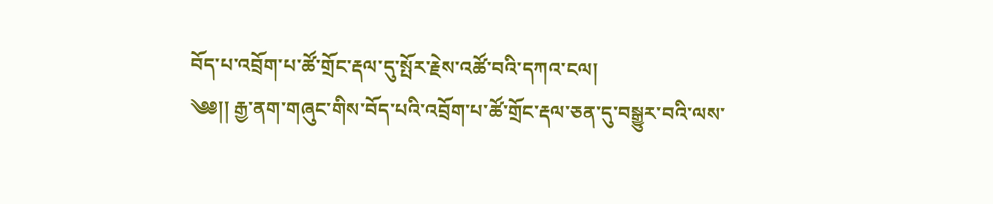བོད་པ་འབྲོག་པ་ཚོ་གྲོང་རྡལ་དུ་སྤོར་རྗེས་འཚོ་བའི་དཀའ་ངལ།
༄༅།། རྒྱ་ནག་གཞུང་གིས་བོད་པའི་འབྲོག་པ་ཚོ་གྲོང་རྡལ་ཅན་དུ་བསྒྱུར་བའི་ལས་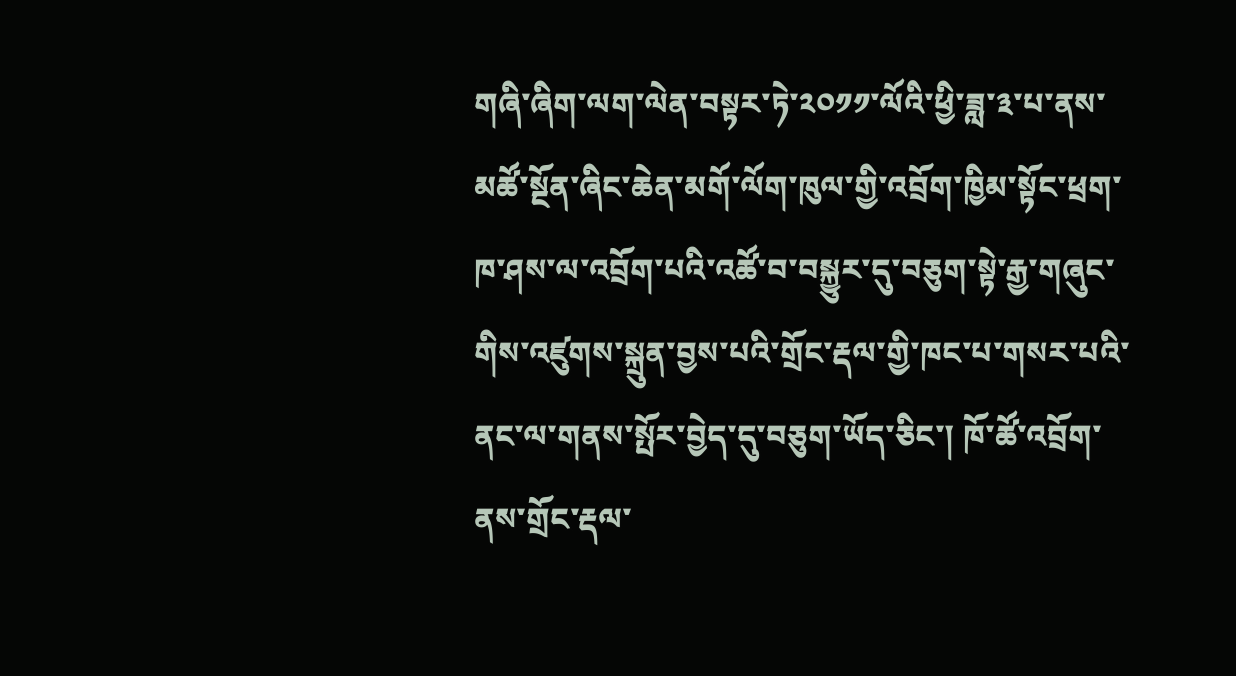གཞི་ཞིག་ལག་ལེན་བསྟར་ཏེ་༢༠༡༡་ལོའི་ཕྱི་ཟླ་༣་པ་ནས་མཚོ་སྔོན་ཞིང་ཆེན་མགོ་ལོག་ཁུལ་གྱི་འབྲོག་ཁྱིམ་སྟོང་ཕྲག་ཁ་ཤས་ལ་འབྲོག་པའི་འཚོ་བ་བསྐྱུར་དུ་བཅུག་སྟེ་རྒྱ་གཞུང་གིས་འཛུགས་སྐྲུན་བྱས་པའི་གྲོང་རྡལ་གྱི་ཁང་པ་གསར་པའི་ནང་ལ་གནས་སྤོར་བྱེད་དུ་བཅུག་ཡོད་ཅིང་། ཁོ་ཚོ་འབྲོག་ནས་གྲོང་རྡལ་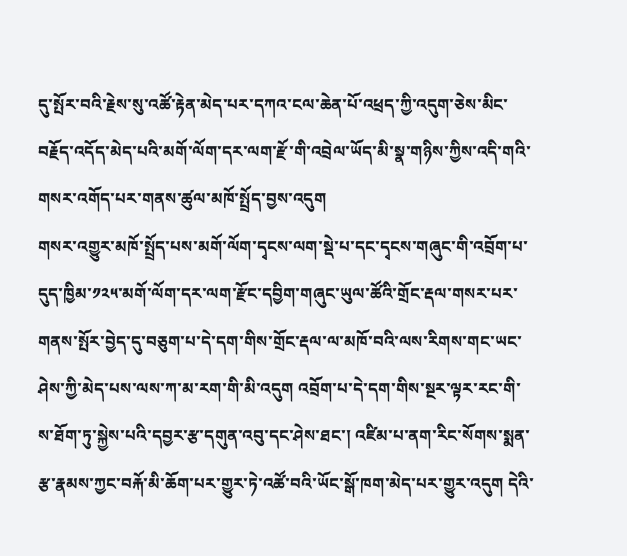དུ་སྤོར་བའི་རྗེས་སུ་འཚོ་རྟེན་མེད་པར་དཀའ་ངལ་ཆེན་པོ་འཕྲད་ཀྱི་འདུག་ཅེས་མིང་བརྗོད་འདོད་མེད་པའི་མགོ་ལོག་དར་ལག་རྫོ་གི་འབྲེལ་ཡོད་མི་སྣ་གཉིས་ཀྱིས་འདི་གའི་གསར་འགོད་པར་གནས་ཚུལ་མཁོ་སྤྲོད་བྱས་འདུག
གསར་འགྱུར་མཁོ་སྤྲོད་པས་མགོ་ལོག་དྭངས་ལག་སྡེ་པ་དང་དྭངས་གཞུང་གི་འབྲོག་པ་དུད་ཁྱིམ་༡༢༥་མགོ་ལོག་དར་ལག་རྫོང་དབྱིག་གཞུང་ཡུལ་ཚོའི་གྲོང་རྡལ་གསར་པར་གནས་སྤོར་བྱེད་དུ་བཅུག་པ་དེ་དག་གིས་གྲོང་རྡལ་ལ་མཁོ་བའི་ལས་རིགས་གང་ཡང་ཤེས་ཀྱི་མེད་པས་ལས་ཀ་མ་རག་གི་མི་འདུག འབྲོག་པ་དེ་དག་གིས་སྔར་ལྟར་རང་གི་ས་ཐོག་ཏུ་སྐྱེས་པའི་དབྱར་རྩ་དགུན་འབུ་དང་ཤེས་ཐང་། འཛིམ་པ་ནག་རིང་སོགས་སྨན་རྩ་རྣམས་ཀྱང་བརྐོ་མི་ཆོག་པར་གྱུར་ཏེ་འཚོ་བའི་ཡོང་སྒོ་ཁག་མེད་པར་གྱུར་འདུག དེའི་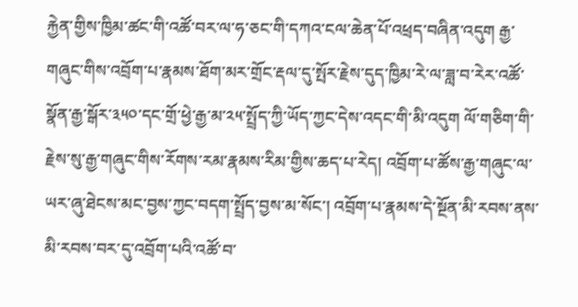རྐྱེན་གྱིས་ཁྱིམ་ཚང་གི་འཚོ་བར་ལ་ཧ་ཅང་གི་དཀའ་ངལ་ཆེན་པོ་འཕྲད་བཞིན་འདུག རྒྱ་གཞུང་གིས་འབྲོག་པ་རྣམས་ཐོག་མར་གྲོང་རྡལ་དུ་སྤོར་རྗེས་དུད་ཁྱིམ་རེ་ལ་ཟླ་བ་རེར་འཚོ་སྣོན་རྒྱ་སྒོར་༣༥༠་དང་གྲོ་ཕྱེ་རྒྱ་མ་༢༥་སྤྲོད་ཀྱི་ཡོད་ཀྱང་དེས་འདང་གི་མི་འདུག ལོ་གཅིག་གི་རྗེས་སུ་རྒྱ་གཞུང་གིས་རོགས་རམ་རྣམས་རིམ་གྱིས་ཆད་པ་རེད། འབྲོག་པ་ཚོས་རྒྱ་གཞུང་ལ་ཡར་ཞུ་ཐེངས་མང་བྱས་ཀྱང་བདག་སྤྲོད་བྱས་མ་སོང་། འབྲོག་པ་རྣམས་དེ་སྔོན་མི་རབས་ནས་མི་རབས་བར་དུ་འབྲོག་པའི་འཚོ་བ་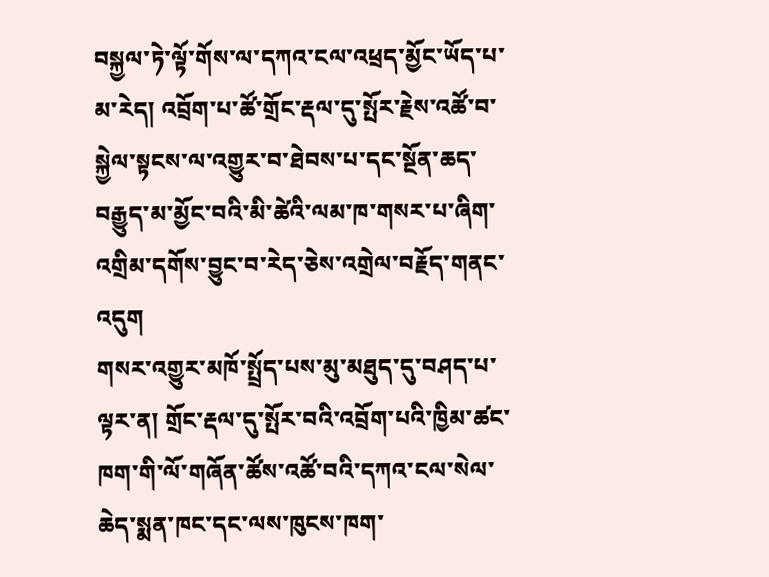བསྐྱལ་ཏེ་ལྟོ་གོས་ལ་དཀའ་ངལ་འཕྲད་མྱོང་ཡོད་པ་མ་རེད། འབྲོག་པ་ཚོ་གྲོང་རྡལ་དུ་སྤོར་རྗེས་འཚོ་བ་སྐྱེལ་སྟངས་ལ་འགྱུར་བ་ཐེབས་པ་དང་སྔོན་ཆད་བརྒྱུད་མ་མྱོང་བའི་མི་ཚེའི་ལམ་ཁ་གསར་པ་ཞིག་འགྲིམ་དགོས་བྱུང་བ་རེད་ཅེས་འགྲེལ་བརྗོད་གནང་འདུག
གསར་འགྱུར་མཁོ་སྤྲོད་པས་མུ་མཐུད་དུ་བཤད་པ་ལྟར་ན། གྲོང་རྡལ་དུ་སྤོར་བའི་འབྲོག་པའི་ཁྱིམ་ཚང་ཁག་གི་ལོ་གཞོན་ཚོས་འཚོ་བའི་དཀའ་ངལ་སེལ་ཆེད་སྨན་ཁང་དང་ལས་ཁུངས་ཁག་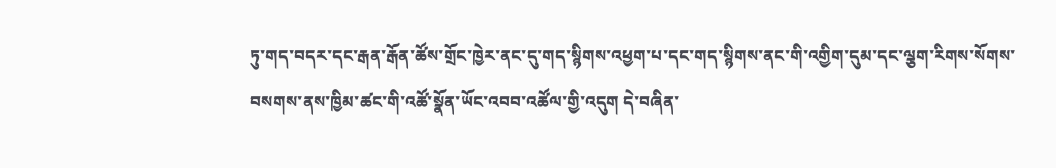ཏུ་གད་བདར་དང་རྒན་རྒོན་ཚོས་གྲོང་ཁྱེར་ནང་དུ་གད་སྙིགས་འཕྱག་པ་དང་གད་སྙིགས་ནང་གི་འགྱིག་དུམ་དང་ལྕག་རིགས་སོགས་བསགས་ནས་ཁྱིམ་ཚང་གི་འཚོ་སྣོན་ཡོང་འབབ་འཚོལ་གྱི་འདུག དེ་བཞིན་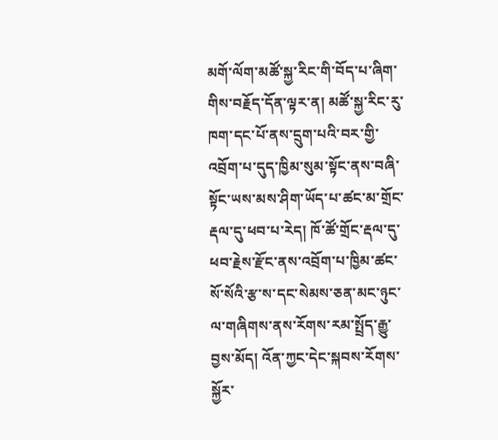མགོ་ལོག་མཚོ་སྐྱ་རིང་གི་བོད་པ་ཞིག་གིས་བརྗོད་དོན་ལྟར་ན། མཚོ་སྐྱ་རིང་རུ་ཁག་དང་པོ་ནས་དྲུག་པའི་བར་གྱི་འབྲོག་པ་དུད་ཁྱིམ་སུམ་སྟོང་ནས་བཞི་སྟོང་ཡས་མས་ཤིག་ཡོད་པ་ཚང་མ་གྲོང་རྡལ་དུ་ཕབ་པ་རེད། ཁོ་ཚོ་གྲོང་རྡལ་དུ་ཕབ་རྗེས་རྫོང་ནས་འབྲོག་པ་ཁྱིམ་ཚང་སོ་སོའི་རྩ་ས་དང་སེམས་ཅན་མང་ཉུང་ལ་གཞིགས་ནས་རོགས་རམ་སྤྲོད་རྒྱུ་བྱས་མོད། འོན་ཀྱང་དེང་སྐབས་རོགས་སྐྱོར་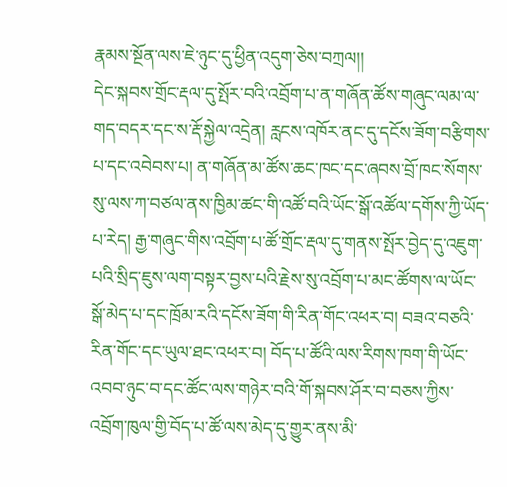རྣམས་སྔོན་ལས་ཇེ་ཉུང་དུ་ཕྱིན་འདུག་ཅེས་བཀྲལ།།
དེང་སྐབས་གྲོང་རྡལ་དུ་སྤོར་བའི་འབྲོག་པ་ན་གཞོན་ཚོས་གཞུང་ལམ་ལ་གད་བདར་དང་ས་རྡོ་སྐྱེལ་འདྲེན། རླངས་འཁོར་ནང་དུ་དངོས་ཟོག་བརྩིགས་པ་དང་འབེབས་པ། ན་གཞོན་མ་ཚོས་ཆང་ཁང་དང་ཞབས་བྲོ་ཁང་སོགས་སུ་ལས་ཀ་བཙལ་ནས་ཁྱིམ་ཚང་གི་འཚོ་བའི་ཡོང་སྒོ་འཚོལ་དགོས་ཀྱི་ཡོད་པ་རེད། རྒྱ་གཞུང་གིས་འབྲོག་པ་ཚོ་གྲོང་རྡལ་དུ་གནས་སྤོར་བྱེད་དུ་འཇུག་པའི་སྲིད་ཇུས་ལག་བསྟར་བྱས་པའི་རྗེས་སུ་འབྲོག་པ་མང་ཚོགས་ལ་ཡོང་སྒོ་མེད་པ་དང་ཁྲོམ་རའི་དངོས་ཟོག་གི་རིན་གོང་འཕར་བ། བཟའ་བཅའི་རིན་གོང་དང་ཡུལ་ཐང་འཕར་བ། བོད་པ་ཚོའི་ལས་རིགས་ཁག་གི་ཡོང་འབབ་ཉུང་བ་དང་ཚོང་ལས་གཉེར་བའི་གོ་སྐབས་ཤོར་བ་བཅས་ཀྱིས་འབྲོག་ཁུལ་གྱི་བོད་པ་ཚོ་ལས་མེད་དུ་གྱུར་ནས་མི་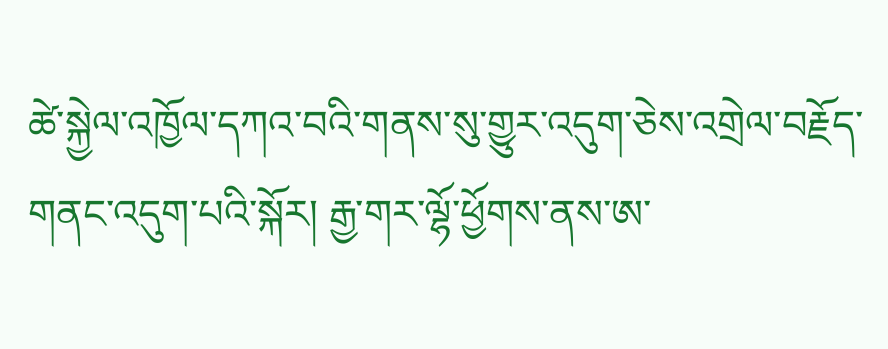ཚེ་སྐྱེལ་འཁྱོལ་དཀའ་བའི་གནས་སུ་གྱུར་འདུག་ཅེས་འགྲེལ་བརྗོད་གནང་འདུག་པའི་སྐོར། རྒྱ་གར་ལྷོ་ཕྱོགས་ནས་ཨ་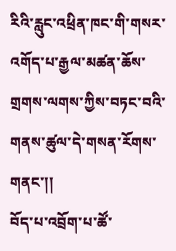རིའི་རླུང་འཕྲིན་ཁང་གི་གསར་འགོད་པ་རྒྱལ་མཚན་ཆོས་གྲགས་ལགས་ཀྱིས་བཏང་བའི་གནས་ཚུལ་དེ་གསན་རོགས་གནང་།།
བོད་པ་འབྲོག་པ་ཚོ་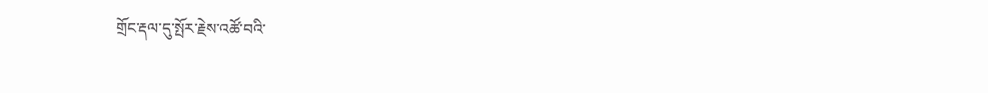གྲོང་རྡལ་དུ་སྤོར་རྗེས་འཚོ་བའི་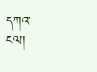དཀའ་ངལ།